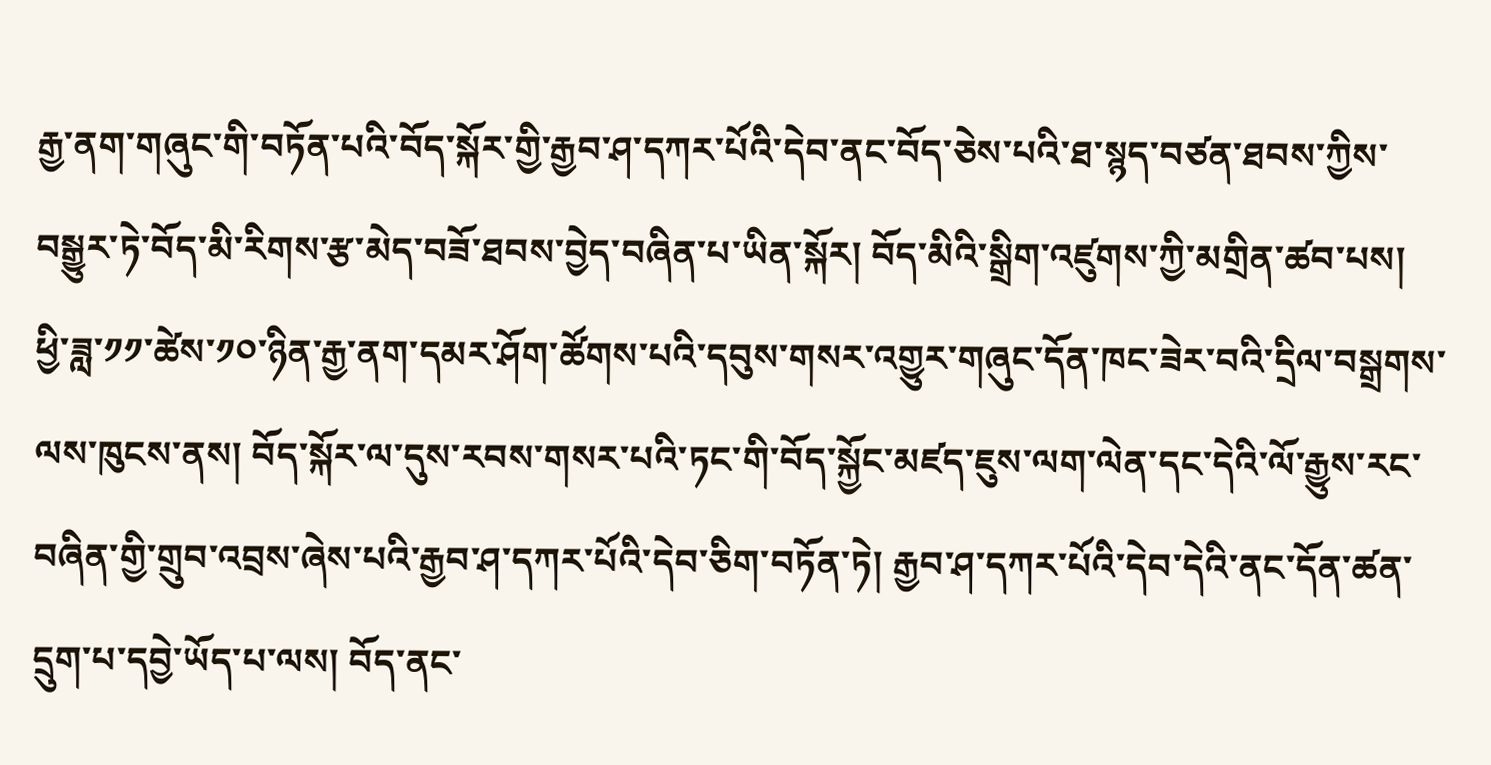རྒྱ་ནག་གཞུང་གི་བཏོན་པའི་བོད་སྐོར་གྱི་རྒྱབ་ཤ་དཀར་པོའི་དེབ་ནང་བོད་ཅེས་པའི་ཐ་སྙད་བཙན་ཐབས་ཀྱིས་བསྒྱུར་ཏེ་བོད་མི་རིགས་རྩ་མེད་བཟོ་ཐབས་བྱེད་བཞིན་པ་ཡིན་སྐོར། བོད་མིའི་སྒྲིག་འཛུགས་ཀྱི་མགྲིན་ཚབ་པས།
ཕྱི་ཟླ་༡༡་ཚེས་༡༠་ཉིན་རྒྱ་ནག་དམར་ཤོག་ཚོགས་པའི་དབུས་གསར་འགྱུར་གཞུང་དོན་ཁང་ཟེར་བའི་དྲིལ་བསྒྲགས་ལས་ཁུངས་ནས། བོད་སྐོར་ལ་དུས་རབས་གསར་པའི་ཏང་གི་བོད་སྐྱོང་མཛད་ཇུས་ལག་ལེན་དང་དེའི་ལོ་རྒྱུས་རང་བཞིན་གྱི་གྲུབ་འབྲས་ཞེས་པའི་རྒྱབ་ཤ་དཀར་པོའི་དེབ་ཅིག་བཏོན་ཏེ། རྒྱབ་ཤ་དཀར་པོའི་དེབ་དེའི་ནང་དོན་ཚན་དྲུག་པ་དབྱེ་ཡོད་པ་ལས། བོད་ནང་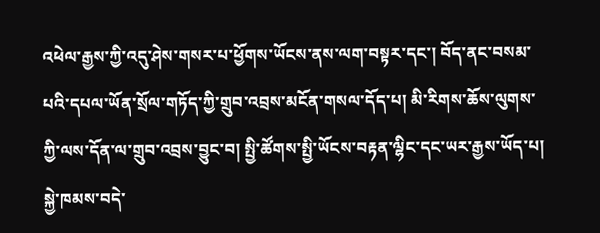འཕེལ་རྒྱས་ཀྱི་འདུ་ཤེས་གསར་པ་ཕྱོགས་ཡོངས་ནས་ལག་བསྟར་དང་། བོད་ནང་བསམ་པའི་དཔལ་ཡོན་སྲོལ་གཏོད་ཀྱི་གྲུབ་འབྲས་མངོན་གསལ་དོད་པ། མི་རིགས་ཆོས་ལུགས་ཀྱི་ལས་དོན་ལ་གྲུབ་འབྲས་བྱུང་བ། སྤྱི་ཚོགས་སྤྱི་ཡོངས་བརྟན་ལྷིང་དང་ཡར་རྒྱས་ཡོད་པ། སྐྱེ་ཁམས་བདེ་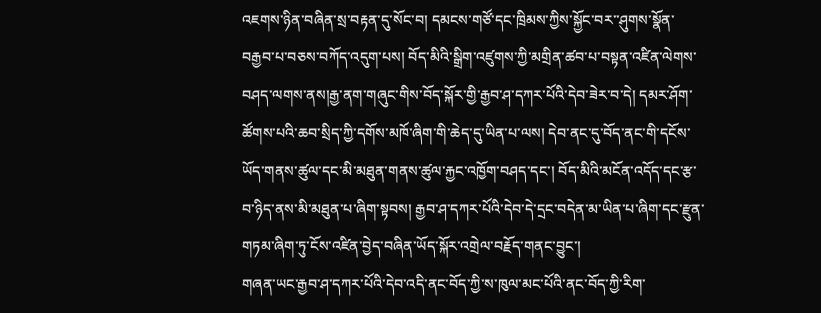འཇགས་ཉིན་བཞིན་སྲ་བརྟན་དུ་སོང་བ། དམངས་གཙོ་དང་ཁྲིམས་ཀྱིས་སྐྱོང་བར་་ཤུགས་སྣོན་བརྒྱབ་པ་བཅས་བཀོད་འདུག་པས། བོད་མིའི་སྒྲིག་འཛུགས་ཀྱི་མགྲིན་ཚབ་པ་བསྟན་འཛིན་ལེགས་བཤད་ལགས་ནས།རྒྱ་ནག་གཞུང་གིས་བོད་སྐོར་གྱི་རྒྱབ་ཤ་དཀར་པོའི་དེབ་ཟེར་བ་དེ། དམར་ཤོག་ཚོགས་པའི་ཆབ་སྲིད་ཀྱི་དགོས་མཁོ་ཞིག་གི་ཆེད་དུ་ཡིན་པ་ལས། དེབ་ནང་དུ་བོད་ནང་གི་དངོས་ཡོད་གནས་ཚུལ་དང་མི་མཐུན་གནས་ཚུལ་རྐྱང་འཁྱོག་བཤད་དང་། བོད་མིའི་མངོན་འདོད་དང་རྩ་བ་ཉིད་ནས་མི་མཐུན་པ་ཞིག་སྟབས། རྒྱབ་ཤ་དཀར་པོའི་དེབ་དེ་དྲང་བདེན་མ་ཡིན་པ་ཞིག་དང་རྫུན་གཏམ་ཞིག་ཏུ་ངོས་འཛིན་བྱེད་བཞིན་ཡོད་སྐོར་འགྲེལ་བརྗོད་གནང་བྱུང་།
གཞན་ཡང་རྒྱབ་ཤ་དཀར་པོའི་དེབ་འདི་ནང་བོད་ཀྱི་ས་ཁུལ་མང་པོའི་ནང་བོད་ཀྱི་རིག་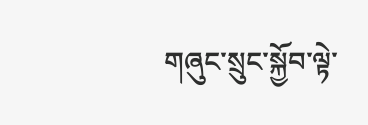གཞུང་སྲུང་སྐྱོབ་ལྟེ་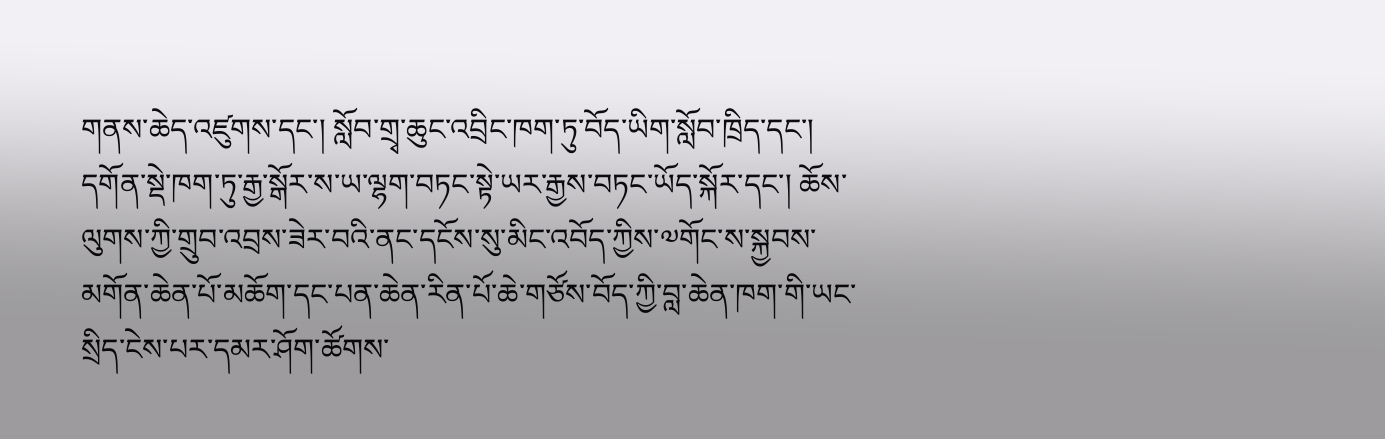གནས་ཆེད་འཛུགས་དང་། སློབ་གྲྭ་ཆུང་འབྲིང་ཁག་ཏུ་བོད་ཡིག་སློབ་ཁྲིད་དང་། དགོན་སྡེ་ཁག་ཏུ་རྒྱ་སྒོར་ས་ཡ་ལྷག་བཏང་སྟེ་ཡར་རྒྱས་བཏང་ཡོད་སྐོར་དང་། ཆོས་ལུགས་ཀྱི་གྲུབ་འབྲས་ཟེར་བའི་ནང་དངོས་སུ་མིང་འབོད་ཀྱིས་༧གོང་ས་སྐྱབས་མགོན་ཆེན་པོ་མཆོག་དང་པན་ཆེན་རིན་པོ་ཆེ་གཙོས་བོད་ཀྱི་བླ་ཆེན་ཁག་གི་ཡང་སྲིད་ངེས་པར་དམར་ཤོག་ཚོགས་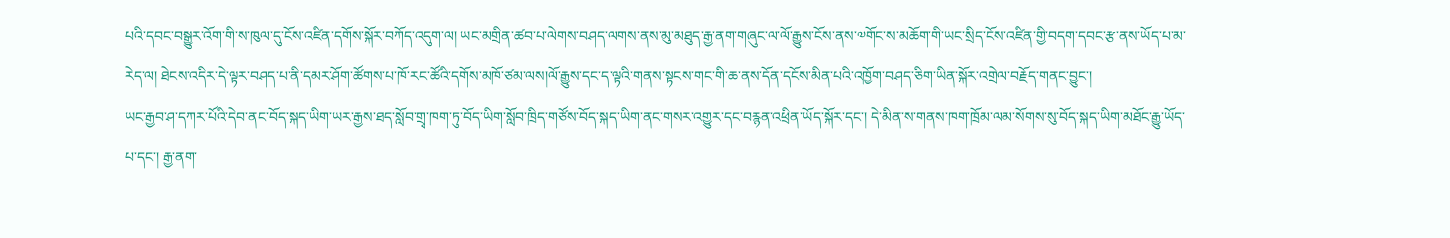པའི་དབང་བསྒྱུར་འོག་གི་ས་ཁུལ་དུ་ངོས་འཛིན་དགོས་སྐོར་བཀོད་འདུག་ལ། ཡང་མགྲིན་ཚབ་པ་ལེགས་བཤད་ལགས་ནས་མུ་མཐུད་རྒྱ་ནག་གཞུང་ལ་ལོ་རྒྱུས་ངོས་ནས་༧གོང་ས་མཆོག་གི་ཡང་སྲིད་ངོས་འཛིན་གྱི་བདག་དབང་རྩ་ནས་ཡོད་པ་མ་རེད་ལ། ཐེངས་འདིར་དེ་ལྟར་བཤད་པ་ནི་དམར་ཤོག་ཚོགས་པ་ཁོ་རང་ཚོའི་དགོས་མཁོ་ཙམ་ལས།ལོ་རྒྱུས་དང་ད་ལྟའི་གནས་སྟངས་གང་གི་ཆ་ནས་དོན་དངོས་མིན་པའི་འཁྱོག་བཤད་ཅིག་ཡིན་སྐོར་འགྲེལ་བརྗོད་གནང་བྱུང་།
ཡང་རྒྱབ་ཤ་དཀར་པོའི་དེབ་ནང་བོད་སྐད་ཡིག་ཡར་རྒྱས་ཐད་སློབ་གྲྭ་ཁག་ཏུ་བོད་ཡིག་སློབ་ཁྲིད་གཙོས་བོད་སྐད་ཡིག་ནང་གསར་འགྱུར་དང་བརྙན་འཕྲིན་ཡོད་སྐོར་དང་། དེ་མིན་ས་གནས་ཁག་ཁྲོམ་ལམ་སོགས་སུ་བོད་སྐད་ཡིག་མཐོང་རྒྱུ་ཡོད་པ་དང་། རྒྱ་ནག་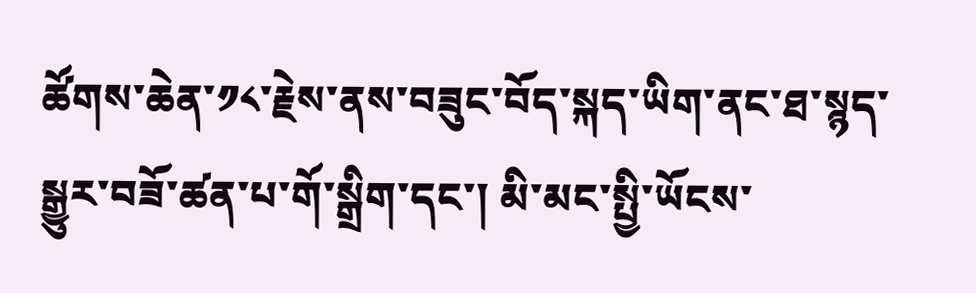ཚོགས་ཆེན་༡༨་རྗེས་ནས་བཟུང་བོད་སྐད་ཡིག་ནང་ཐ་སྙད་སྒྱུར་བཟོ་ཚན་པ་གོ་སྒྲིག་དང་། མི་མང་སྤྱི་ཡོངས་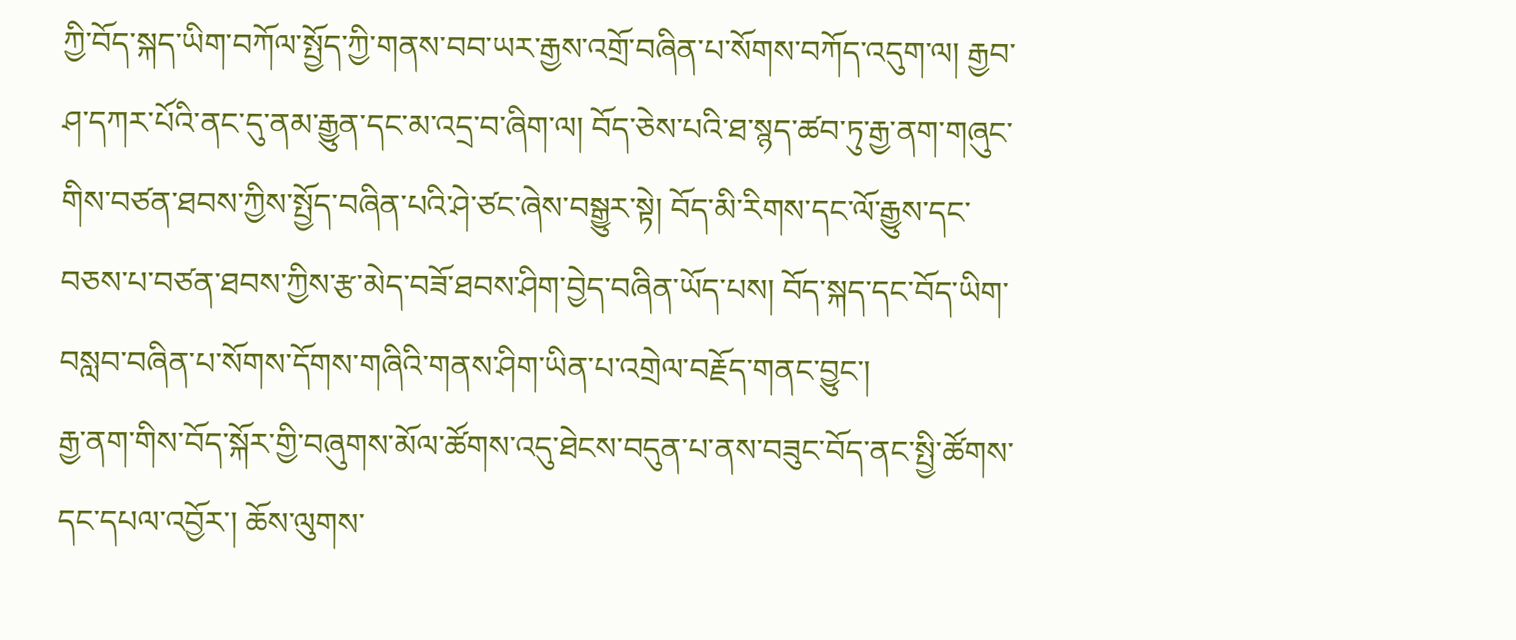ཀྱི་བོད་སྐད་ཡིག་བཀོལ་སྤྱོད་ཀྱི་གནས་བབ་ཡར་རྒྱས་འགྲོ་བཞིན་པ་སོགས་བཀོད་འདུག་ལ། རྒྱབ་ཤ་དཀར་པོའི་ནང་དུ་ནམ་རྒྱུན་དང་མ་འདྲ་བ་ཞིག་ལ། བོད་ཅེས་པའི་ཐ་སྙད་ཚབ་ཏུ་རྒྱ་ནག་གཞུང་གིས་བཙན་ཐབས་ཀྱིས་སྤྱོད་བཞིན་པའི་ཤེ་ཙང་ཞེས་བསྒྱུར་སྟེ། བོད་མི་རིགས་དང་ལོ་རྒྱུས་དང་བཅས་པ་བཙན་ཐབས་ཀྱིས་རྩ་མེད་བཟོ་ཐབས་ཤིག་བྱེད་བཞིན་ཡོད་པས། བོད་སྐད་དང་བོད་ཡིག་བསླབ་བཞིན་པ་སོགས་དོགས་གཞིའི་གནས་ཤིག་ཡིན་པ་འགྲེལ་བརྗོད་གནང་བྱུང་།
རྒྱ་ནག་གིས་བོད་སྐོར་གྱི་བཞུགས་མོལ་ཚོགས་འདུ་ཐེངས་བདུན་པ་ནས་བཟུང་བོད་ནང་སྤྱི་ཚོགས་དང་དཔལ་འབྱོར་། ཆོས་ལུགས་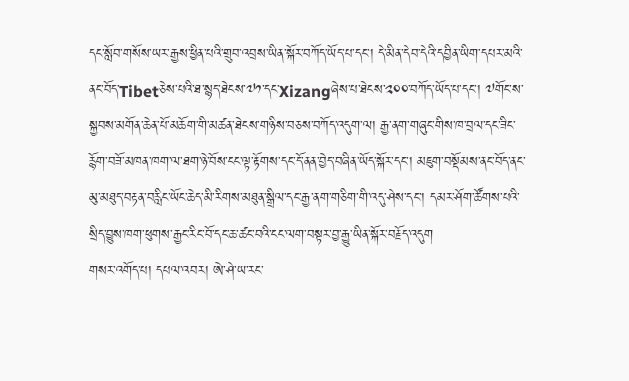དང་སློབ་གསོས་ཡར་རྒྱས་ཕྱིན་པའི་གྲུབ་འབྲས་ཡིན་སྐོར་བཀོད་ཡོད་པ་དང་། དེ་མིན་དེབ་དེའི་དབྱིན་ཡིག་དཔར་མའི་ནང་བོད་Tibetཅེས་པའི་ཐ་སྙད་ཐེངས་༧༡་དང་Xizangཞེས་པ་ཐེངས་༢༠༠་བཀོད་ཡོད་པ་དང་། ༧གོང་ས་སྐྱབས་མགོན་ཆེན་པོ་མཆོག་གི་མཚན་ཐེངས་གཉིས་བཅས་བཀོད་འདུག་ལ། རྒྱ་ནག་གཞུང་གིས་ཁ་བྲལ་དང་ཟིང་རྙོག་བཟོ་མཁན་ཁག་ལ་ཐག་ཉེ་བོས་ངང་ལྟ་རྟོགས་དང་དོ་ནན་བྱེད་བཞིན་ཡོད་སྐོར་དང་། མཇུག་བསྡོམས་ནང་བོད་ནང་མུ་མཐུད་བརྟན་བརླིང་ཡོང་ཆེད་མི་རིགས་མཐུན་སྒྲིལ་དང་རྒྱ་ནག་གཅིག་གི་འདུ་ཤེས་དང་། དམར་ཤོག་ཚོགས་པའི་སྲིད་བྱུས་ཁག་ཕུགས་རྒྱང་རིང་བོ་དང་ཆ་ཚང་བའི་ངང་ལག་བསྟར་བྱ་རྒྱུ་ཡིན་སྐོར་བརྗོད་འདུག
གསར་འགོད་པ། དཔལ་འབར། ཨེ་ཤེ་ཡ་རང་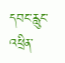དབང་རླུང་འཕྲིན་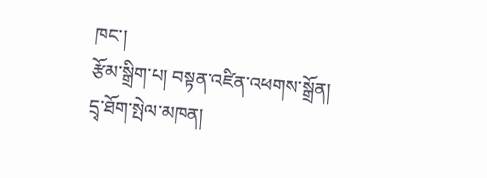ཁང་།
རྩོམ་སྒྲིག་པ། བསྟན་འཛིན་འཕགས་སྒྲོན།
དྲྭ་ཐོག་སྤེལ་མཁན།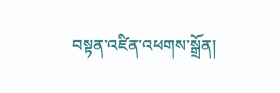བསྟན་འཛིན་འཕགས་སྒྲོན།